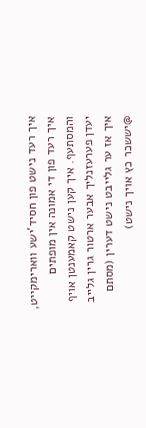איך רעד נישט פון חסיד'ישע ווארימקייט, איך רעד פון די אמונה אין מופתים והמסתעף. איך קען נישט קאמענטן אויף יעדן פערעזנליך אבער ארטור גרין גלייב איך אז ער גלייבט נישט דערין (מסתם
@יששכר כץ אויך נישט)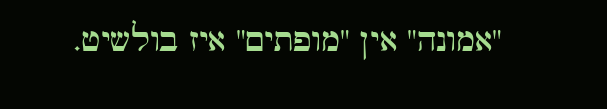"אמונה" אין "מופתים" איז בולשיט.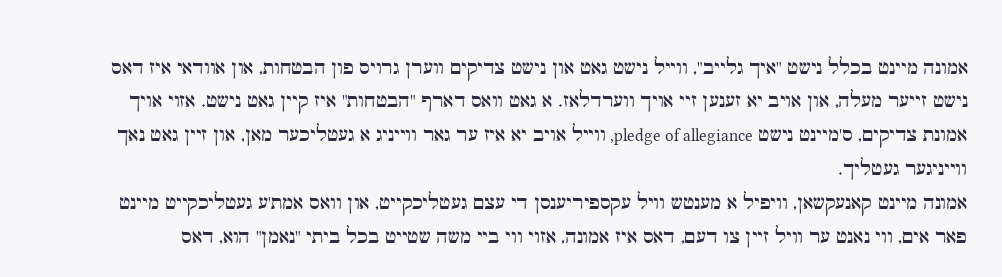אמונה מיינט בכלל נישט "איך גלייב", ווייל נישט גאט און נישט צדיקים ווערן גרויס פון הבטחות, און אוודאי איז דאס נישט זייער מעלה, און אויב יא זענען זיי אויך ווערדלאז. א גאט וואס דארף "הבטחות" איז קיין גאט נישט. אזוי אויך אמונת צדיקים, ס'מיינט נישט pledge of allegiance, ווייל אויב יא איז ער גאר ווייניג א געטליכער מאן, און זיין גאט נאך ווייניגער געטליך.
אמונה מיינט קאנעקשאן, וויפיל א מענטש וויל עקספיריענסן די עצם געטליכקייט, און וואס אמת'ע געטליכקייט מיינט פאר אים, ווי נאנט ער וויל זיין צו דעם, דאס איז אמונה, אזוי ווי ביי משה שטייט בכל ביתי "נאמן" הוא, דאס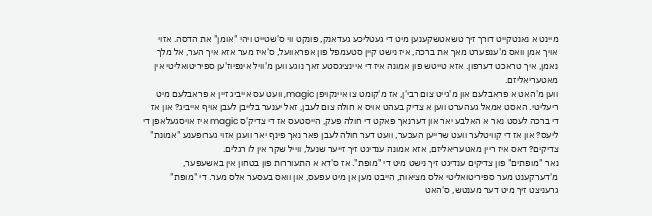מיינט א נאנטקייט דורך זיך טשאטשקענען מיט די געטליכע געדאנק, פונקט ווי ס'שטייט ויהי "אומן" את הדסה. אזוי אויך אמן וואס מ'ענפערט מאך את ברכה, איז נישט קיין סטעמפל פון אפראוועל, ס'איז מער אזא איך הער, אל מלך נאמן, איך טראכט דערפון. אזא טייטש פון אמונה איז די איינציגסטע זאך נוגע ווען מ'וויל אינפיוז'ען ספיריטואליטי אין מאטעריאליזם.
ווען מ'האט א פראבלעם און מ'גייט צום רבי'ן, אז מ'קומט צו איינקויפן magic, וועט עס אייביג זיין א פראבלעם מיט ריעליטי. האסט אמאל געהערט ווען א צדיק בעהט אויס א חולה צום לעבן, זאל יענער בלייבן לעבן אויף אייביג? און אז די ברכה לעסט נאר א האלבע יאר און דערנאך פאקט די חולה פעק, הייסטעס אז די צדיק'ס magic איז אויסגעלאפן די ליעס? און אז די קוויטלער וועט שרייען העכער, וועט דער חולה לעבן פאר נאך פינף יאר וועגן אזוי גערופענע "אמונת" צדיקים? דאס איז ריין מאטעריאליזם, אזא אמונה ענדיגט זיך זייער שנעל, ווייל שקר אין לו רגלים.
נאר "מופתים" פון צדיקים ענדיגט זיך נישט מיט די "מופת". אז ס'דא א התעוררות פון בטחון אין באשעפער, מ'דערקענט מער ספיריטואליטי אלס מציאות, הייבט מען אן מיט עפעס, און וואס בעסער אלס מער. די "מופת" גרעניצט זיך מיט דער מענטש, ס'האט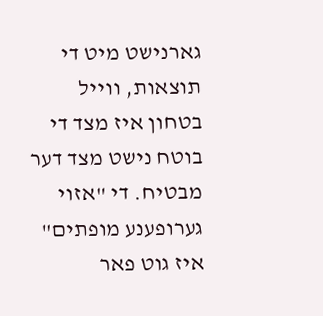גארנישט מיט די תוצאות, ווייל בטחון איז מצד די בוטח נישט מצד דער מבטיח. די "אזוי גערופענע מופתים" איז גוט פאר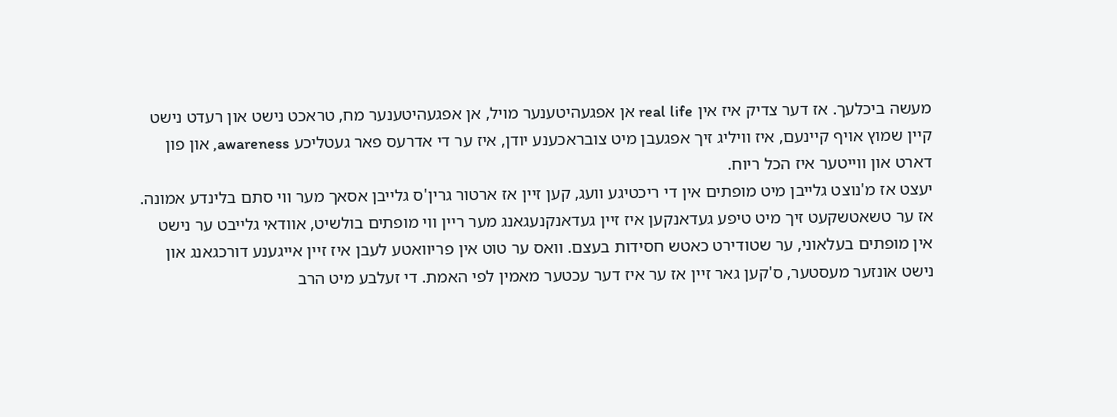מעשה ביכלעך. אז דער צדיק איז אין real life אן אפגעהיטענער מויל, אן אפגעהיטענער מח, טראכט נישט און רעדט נישט קיין שמוץ אויף קיינעם, איז וויליג זיך אפגעבן מיט צובראכענע יודן, איז ער די אדרעס פאר געטליכע awareness, און פון דארט און ווייטער איז הכל ריוח.
יעצט אז מ'נוצט גלייבן מיט מופתים אין די ריכטיגע וועג, קען זיין אז ארטור גרין'ס גלייבן אסאך מער ווי סתם בלינדע אמונה. אז ער טשאטשקעט זיך מיט טיפע געדאנקען איז זיין געדאנקנעגאנג מער ריין ווי מופתים בולשיט, אוודאי גלייבט ער נישט אין מופתים בעלאוני, ער שטודירט כאטש חסידות בעצם. וואס ער טוט אין פריוואטע לעבן איז זיין אייגענע דורכגאנג און נישט אונזער מעסטער, ס'קען גאר זיין אז ער איז דער עכטער מאמין לפי האמת. די זעלבע מיט הרב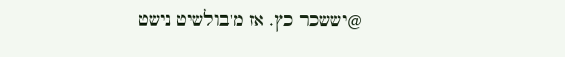@יששכר כץ. אז מ'בולשיט נישט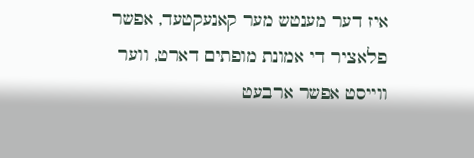איז דער מענטש מער קאנעקטעד, אפשר פלאציר די אמונת מופתים דארט, ווער ווייסט אפשר ארבעט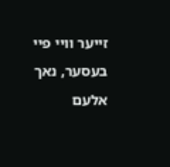זייער וויי פיי בעסער, נאך אלעם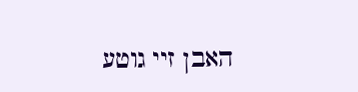האבן זיי גוטע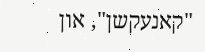"קאנעקשן", און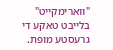"ווארימקייט" בלייבט טאקע די גרעסטע מופת.